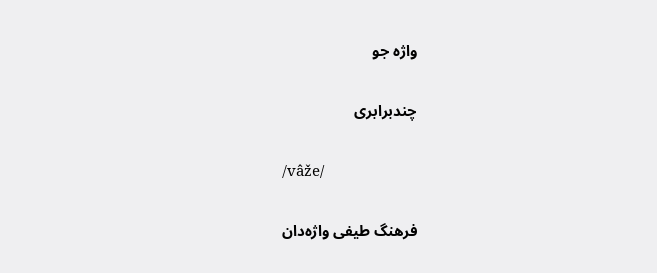واژه جو

چندبرابری

/vâže/

فرهنگ طیفی واژه‌دان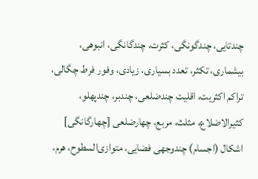چندتایی، چندگونگی، کثرت، چندگانگی، انبوهی، بیشماری، تکثر، تعدد بسیاری، زیادی، وفور فرط چگالی، تراکم اکثریت، اقلیت چندضلعی، چندبر، چندپهلو، کثیرالاضلاع، مثلث، مربع، چهارضلعی [چهارگانگی] اشکال (اجسام) چندوجهی فضایی، متوازی‌السطوح، هرم،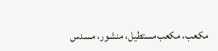مکعب، مکعب‌مستطیل، منشور، مسدس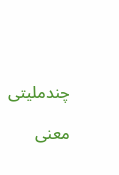چندملیتی

معنی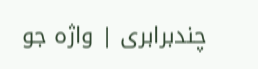چندبرابری | واژه جو